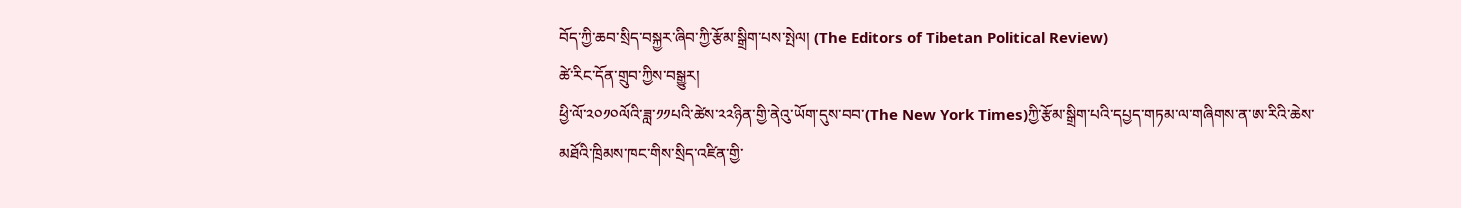བོད་ཀྱི་ཆབ་སྲིད་བསྐྱར་ཞིབ་ཀྱི་རྩོམ་སྒྲིག་པས་སྤེལ། (The Editors of Tibetan Political Review)
ཚེ་རིང་དོན་གྲུབ་ཀྱིས་བསྒྱུར།
ཕྱི་ལོ་༢༠༡༠ལོའི་ཟླ་༡༡པའི་ཚེས་༢༢ཉིན་གྱི་ནེའུ་ཡོག་དུས་བབ་(The New York Times)ཀྱི་རྩོམ་སྒྲིག་པའི་དཔྱད་གཏམ་ལ་གཞིགས་ན་ཨ་རིའི་ཆེས་མཐོའི་ཁྲིམས་ཁང་གིས་སྲིད་འཛིན་གྱི་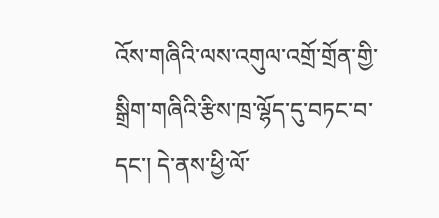འོས་གཞིའི་ལས་འགུལ་འགྲོ་གྲོན་གྱི་སྒྲིག་གཞིའི་རྩིས་ཁྲ་ལྷོད་དུ་བཏང་བ་དང་། དེ་ནས་ཕྱི་ལོ་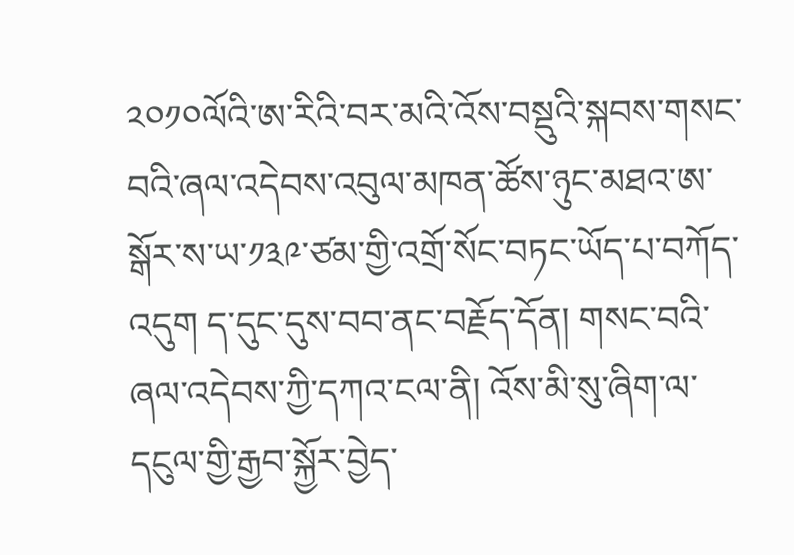༢༠༡༠ལོའི་ཨ་རིའི་བར་མའི་འོས་བསྡུའི་སྐབས་གསང་བའི་ཞལ་འདེབས་འབུལ་མཁན་ཚོས་ཉུང་མཐའ་ཨ་སྒོར་ས་ཡ་༡༣༩་ཙམ་གྱི་འགྲོ་སོང་བཏང་ཡོད་པ་བཀོད་འདུག ད་དུང་དུས་བབ་ནང་བརྗོད་དོན། གསང་བའི་ཞལ་འདེབས་ཀྱི་དཀའ་ངལ་ནི། འོས་མི་སུ་ཞིག་ལ་དངུལ་གྱི་རྒྱབ་སྐྱོར་བྱེད་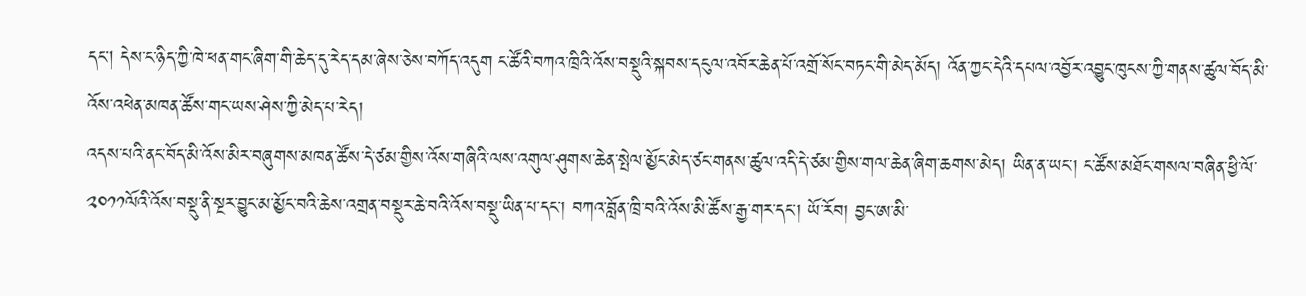དང། དེས་ང་ཉིད་ཀྱི་ཁེ་ཕན་གང་ཞིག་གི་ཆེད་དུ་རེད་དམ་ཞེས་ཅེས་བཀོད་འདུག ང་ཚོའི་བཀའ་ཁྲིའི་འོས་བསྡུའི་སྐབས་དངུལ་འབོར་ཆེན་པོ་འགྲོ་སོང་བཏང་གི་མེད་མོད། འོན་ཀྱང་དེའི་དཔལ་འབྱོར་འབྱུང་ཁུངས་ཀྱི་གནས་ཚུལ་བོད་མི་འོས་འཕེན་མཁན་ཚོས་གང་ཡས་ཤེས་ཀྱི་མེད་པ་རེད།
འདས་པའི་ནང་བོད་མི་འོས་མིར་བཞུགས་མཁན་ཚོས་དེ་ཙམ་གྱིས་འོས་གཞིའི་ལས་འགུལ་ཤུགས་ཆེན་སྤེལ་མྱོང་མེད་ཙང་གནས་ཚུལ་འདི་དེ་ཙམ་གྱིས་གལ་ཆེན་ཞིག་ཆགས་མེད། ཡིན་ན་ཡང་། ང་ཚོས་མཐོང་གསལ་བཞིན་ཕྱི་ལོ་༢༠༡༡ལོའི་འོས་བསྡུ་ནི་སྔར་བྱུང་མ་མྱོང་བའི་ཆེས་འགྲན་བསྡུར་ཆེ་བའི་འོས་བསྡུ་ཡིན་པ་དང་། བཀའ་བློན་ཁྲི་བའི་འོས་མི་ཚོས་རྒྱ་གར་དང་། ཡོ་རོབ། བྱང་ཨ་མི་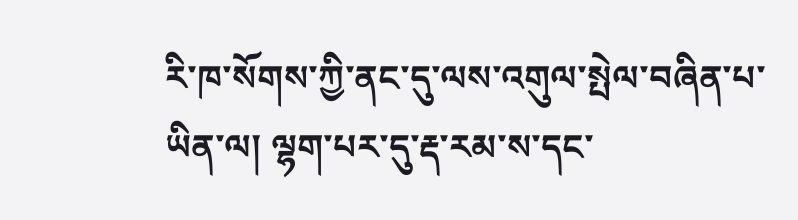རི་ཁ་སོགས་ཀྱི་ནང་དུ་ལས་འགུལ་སྤེལ་བཞིན་པ་ཡིན་ལ། ལྷག་པར་དུ་རྡ་རམ་ས་དང་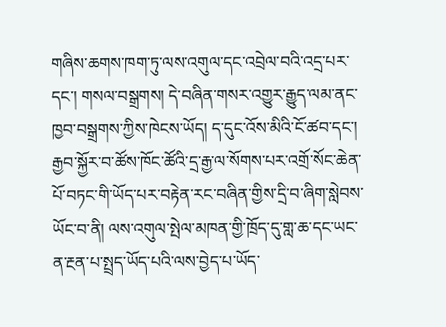གཞིས་ཆགས་ཁག་ཏུ་ལས་འགུལ་དང་འབྲེལ་བའི་འདྲ་པར་དང་། གསལ་བསྒྲགས། དེ་བཞིན་གསར་འགྱུར་རྒྱུད་ལམ་ནང་ཁྱབ་བསྒྲགས་ཀྱིས་ཁེངས་ཡོད། ད་དུང་འོས་མིའི་ངོ་ཚབ་དང་། རྒྱབ་སྐྱོར་བ་ཚོས་ཁོང་ཚོའི་དྲ་རྒྱ་ལ་སོགས་པར་འགྲོ་སོང་ཆེན་པོ་བཏང་གི་ཡོད་པར་བརྟེན་རང་བཞིན་གྱིས་དྲི་བ་ཞིག་སླེབས་ཡོང་བ་ནི། ལས་འགུལ་སྤེལ་མཁན་གྱི་ཁྲོད་དུ་གླ་ཆ་དང་ཡང་ན་རྔན་པ་སྤྲད་ཡོད་པའི་ལས་བྱེད་པ་ཡོད་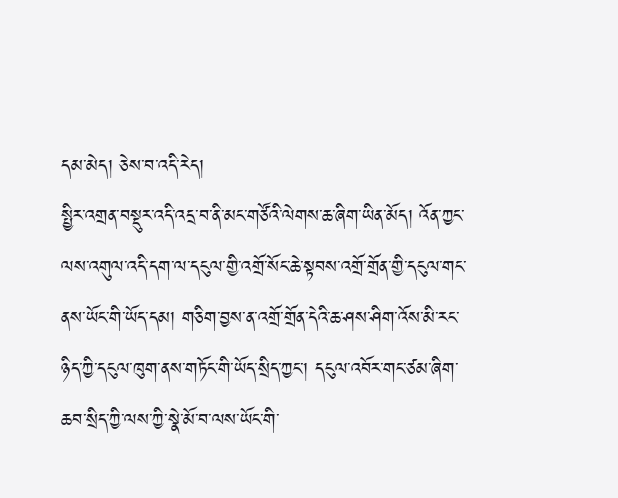དམ་མེད། ཅེས་བ་འདི་རེད།
སྤྱིར་འགྲན་བསྡུར་འདི་འདྲ་བ་ནི་མང་གཙོའི་ལེགས་ཆ་ཞིག་ཡིན་མོད། འོན་ཀྱང་ལས་འགུལ་འདི་དག་ལ་དངུལ་གྱི་འགྲོ་སོང་ཆེ་སྟབས་འགྲོ་གྲོན་གྱི་དངུལ་གང་ནས་ཡོང་གི་ཡོད་དམ། གཅིག་བྱས་ན་འགྲོ་གྲོན་དེའི་ཆ་ཤས་ཤིག་འོས་མི་རང་ཉིད་ཀྱི་དངུལ་ཁུག་ནས་གཏོང་གི་ཡོད་སྲིད་ཀྱང་། དངུལ་འབོར་གང་ཙམ་ཞིག་ཆབ་སྲིད་ཀྱི་ལས་ཀྱི་སྣེ་མོ་བ་ལས་ཡོང་གི་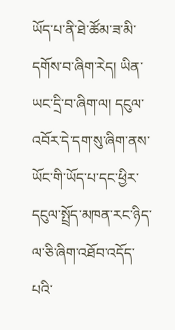ཡོད་པ་ནི་ཐེ་ཚོམ་ཟ་མི་དགོས་བ་ཞིག་རེད། ཡིན་ཡང་དྲི་བ་ཞིག་ལ། དངུལ་འབོར་དེ་དག་སུ་ཞིག་ནས་ཡོང་གི་ཡོད་པ་དང་ཕྱིར་དངུལ་སྤྲོད་མཁན་རང་ཉིད་ལ་ཅི་ཞིག་འཐོབ་འདོད་པའི་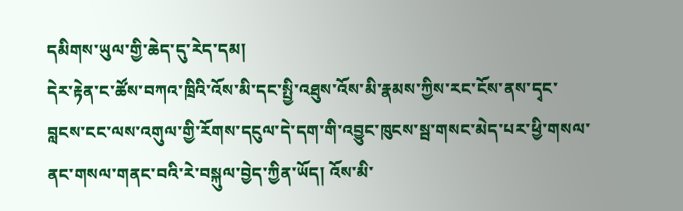དམིགས་ཡུལ་གྱི་ཆེད་དུ་རེད་དམ།
དེར་རྟེན་ང་ཚོས་བཀའ་ཁྲིའི་འོས་མི་དང་སྤྱི་འཐུས་འོས་མི་རྣམས་ཀྱིས་རང་ངོས་ནས་དྭང་བླངས་ངང་ལས་འགུལ་གྱི་རོགས་དངུལ་དེ་དག་གི་འབྱུང་ཁུངས་སྦ་གསང་མེད་པར་ཕྱི་གསལ་ནང་གསལ་གནང་བའི་རེ་བསྐུལ་བྱེད་ཀྱིན་ཡོད། འོས་མི་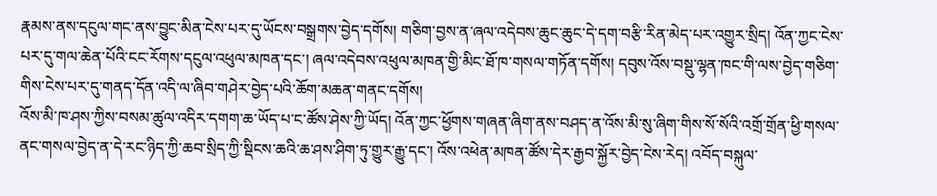རྣམས་ནས་དངུལ་གང་ནས་བྱུང་མིན་ངེས་པར་དུ་ཡོངས་བསྒྲགས་བྱེད་དགོས། གཅིག་བྱས་ན་ཞལ་འདེབས་ཆུང་ཆུང་དེ་དག་བརྩི་རིན་མེད་པར་འགྱུར་སྲིད། འོན་ཀྱང་ངེས་པར་དུ་གལ་ཆེན་པོའི་ངང་རོགས་དངུལ་འཕུལ་མཁན་དང་། ཞལ་འདེབས་འཕུལ་མཁན་གྱི་མིང་ཐོ་ཁ་གསལ་གཏོན་དགོས། དབུས་འོས་བསྡུ་ལྷན་ཁང་གི་ལས་བྱེད་གཅིག་གིས་ངེས་པར་དུ་གནད་དོན་འདི་ལ་ཞིབ་གཤེར་བྱེད་པའི་ཆོག་མཆན་གནང་དགོས།
འོས་མི་ཁ་ཤས་ཀྱིས་བསམ་ཚུལ་འདིར་དགག་ཆ་ཡོད་པ་ང་ཚོས་ཤེས་ཀྱི་ཡོད། འོན་ཀྱང་ཕྱོགས་གཞན་ཞིག་ནས་བཤད་ན་འོས་མི་སུ་ཞིག་གིས་སོ་སོའི་འགྲོ་གྲོན་ཕྱི་གསལ་ནང་གསལ་བྱེད་ན་དེ་རང་ཉིད་ཀྱི་ཆབ་སྲིད་ཀྱི་སྡིངས་ཆའི་ཆ་ཤས་ཤིག་ཏུ་གྱུར་རྒྱུ་དང་། འོས་འཕེན་མཁན་ཚོས་དེར་རྒྱབ་སྐྱོར་བྱེད་ངེས་རེད། འབོད་བསྐུལ་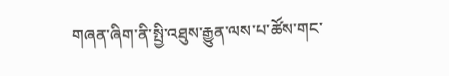གཞན་ཞིག་ནི་སྤྱི་འཐུས་རྒྱུན་ལས་པ་ཚོས་གང་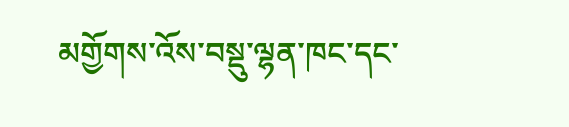མགྱོགས་འོས་བསྡུ་ལྷན་ཁང་དང་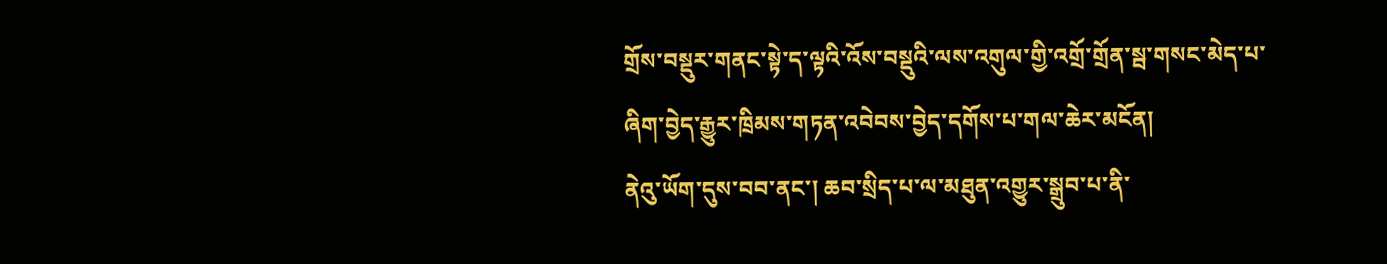གྲོས་བསྡུར་གནང་སྟེ་ད་ལྟའི་འོས་བསྡུའི་ལས་འགུལ་གྱི་འགྲོ་གྲོན་སྦ་གསང་མེད་པ་ཞིག་བྱེད་རྒྱུར་ཁྲིམས་གཏན་འབེབས་བྱེད་དགོས་པ་གལ་ཆེར་མངོན།
ནེའུ་ཡོག་དུས་བབ་ནང་། ཆབ་སྲིད་པ་ལ་མཐུན་འགྱུར་སྒྲུབ་པ་ནི་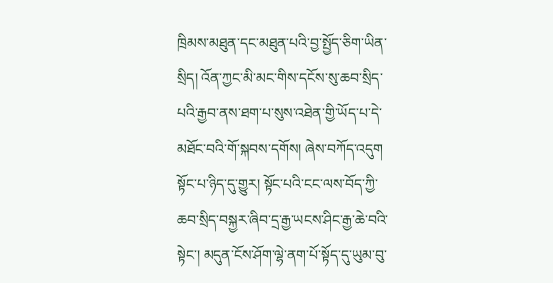ཁྲིམས་མཐུན་དང་མཐུན་པའི་བྱ་སྤྱོད་ཅིག་ཡིན་སྲིད། འོན་ཀྱང་མི་མང་གིས་དངོས་སུ་ཆབ་སྲིད་པའི་རྒྱབ་ནས་ཐག་པ་སུས་འཐེན་གྱི་ཡོད་པ་དེ་མཐོང་བའི་གོ་སྐབས་དགོས། ཞེས་བཀོད་འདུག
སྟོང་པ་ཉིད་དུ་གྱུར། སྟོང་པའི་ངང་ལས་བོད་ཀྱི་ཆབ་སྲིད་བསྐྱར་ཞིབ་དྲ་རྒྱ་ཡངས་ཤིང་རྒྱ་ཆེ་བའི་སྟེང་། མདུན་ངོས་ཤོག་ལྷེ་ནག་པོ་སྟོད་དུ་ཡུམ་བུ་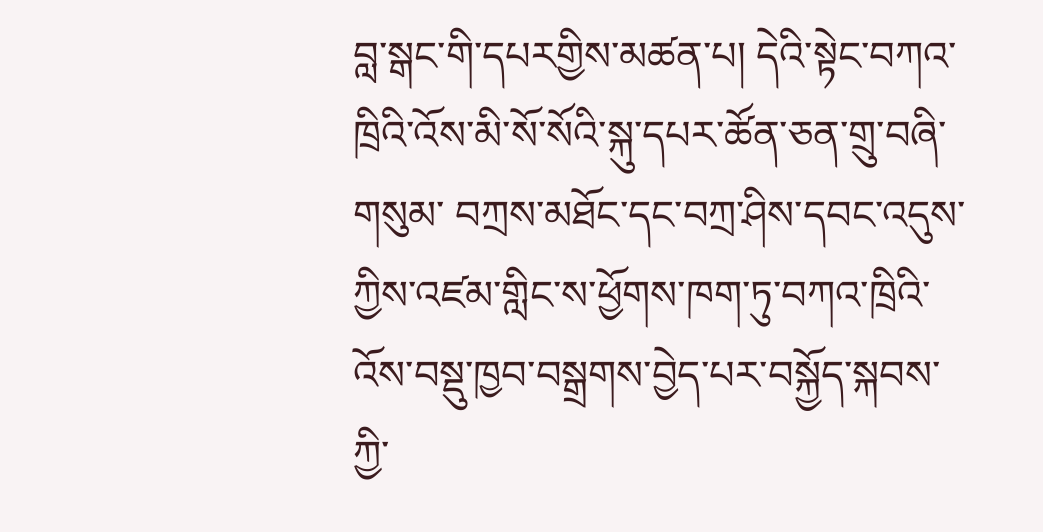བླ་སྒང་གི་དཔརགྱིས་མཚན་པ། དེའི་སྟེང་བཀའ་ཁྲིའི་འོས་མི་སོ་སོའི་སྐུ་དཔར་ཚོན་ཅན་གྲུ་བཞི་གསུམ་ བཀྲས་མཐོང་དང་བཀྲ་ཤིས་དབང་འདུས་ཀྱིས་འཛམ་གླིང་ས་ཕྱོགས་ཁག་ཏུ་བཀའ་ཁྲིའི་འོས་བསྡུ་ཁྱབ་བསྒྲགས་བྱེད་པར་བསྐྱོད་སྐབས་ཀྱི་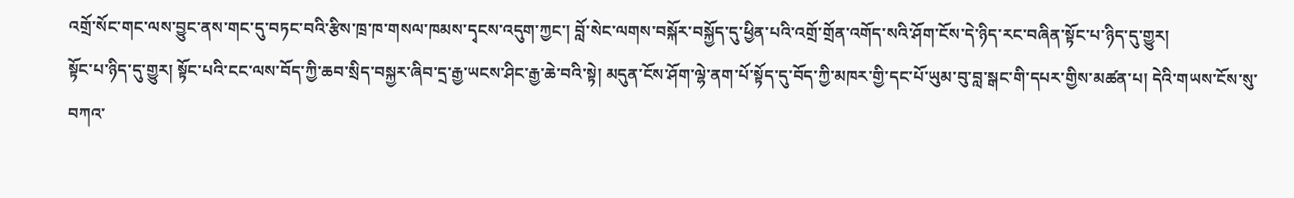འགྲོ་སོང་གང་ལས་བྱུང་ནས་གང་དུ་བཏང་བའི་རྩིས་ཁྲ་ཁ་གསལ་ཁམས་དྭངས་འདུག་ཀྱང་། བློ་སེང་ལགས་བསྐོར་བསྐྱོད་དུ་ཕྱིན་པའི་འགྲོ་གྲོན་འགོད་སའི་ཤོག་ངོས་དེ་ཉིད་རང་བཞིན་སྟོང་པ་ཉིད་དུ་གྱུར།
སྟོང་པ་ཉིད་དུ་གྱུར། སྟོང་པའི་ངང་ལས་བོད་ཀྱི་ཆབ་སྲིད་བསྐྱར་ཞིབ་དྲ་རྒྱ་ཡངས་ཤིང་རྒྱ་ཆེ་བའི་སྟེ། མདུན་ངོས་ཤོག་ལྷེ་ནག་པོ་སྟོད་དུ་བོད་ཀྱི་མཁར་གྱི་དང་པོ་ཡུམ་བུ་བླ་སྒང་གི་དཔར་གྱིས་མཚན་པ། དེའི་གཡས་ངོས་སུ་བཀའ་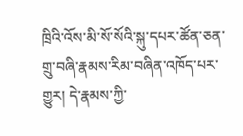ཁྲིའི་འོས་མི་སོ་སོའི་སྐུ་དཔར་ཚོན་ཅན་གྲུ་བཞི་རྣམས་རིམ་བཞིན་འཁོད་པར་གྱུར། དེ་རྣམས་ཀྱི་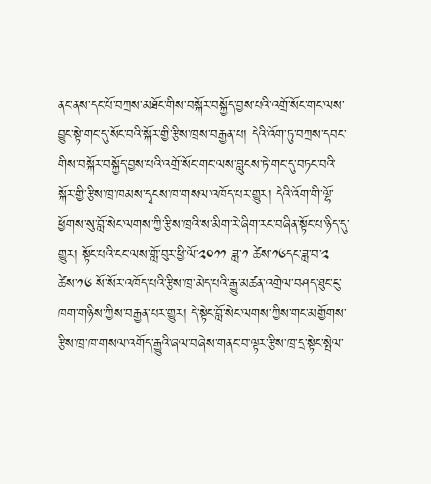ནང་ནས་དང་པོ་བཀྲས་མཐོང་གིས་བསྐོར་བསྐྱོད་བྱས་པའི་འགྲོ་སོང་གང་ལས་བྱུང་སྟེ་གང་དུ་སོང་བའི་སྐོར་གྱི་རྩིས་ཁྲས་བརྒྱན་པ། དེའི་འོག་ཏུ་བཀྲས་དབང་གིས་བསྐོར་བསྐྱོད་བྱས་པའི་འགྲོ་སོང་གང་ལས་བླུངས་ཏེ་གང་དུ་བཏང་བའི་སྐོར་གྱི་རྩིས་ཁྲ་ཁམས་དྭངས་ཁ་གསལ་འཁོད་པར་གྱུར། དེའི་འོག་གི་ལྷོ་ཕྱོགས་སུ་བློ་སེང་ལགས་ཀྱི་རྩིས་ཁྲའི་ས་མིག་རེ་ཞིག་རང་བཞིན་སྟོང་པ་ཉིད་དུ་གྱུར། སྟོང་པའི་ངང་ལས་གློ་བུར་ཕྱི་ལོ་༢༠༡༡ ཟླ་༡ ཚེས་༡༦དང་ཟླ་བ་༢ ཚེས་༡༦ སོ་སོར་འཁོད་པའི་རྩིས་ཁྲ་མེད་པའི་རྒྱུ་མཚན་འགྲེལ་བཤད་ཐུང་ངུ་ཁག་གཉིས་ཀྱིས་བརྒྱན་པར་གྱུར། དེ་སྟེང་བློ་སེང་ལགས་ཀྱིས་གང་མགྱོགས་རྩིས་ཁྲ་ཁ་གསལ་འགོད་རྒྱུའི་ཞལ་བཞེས་གནང་བ་ལྟར་རྩིས་ཁྲ་དྲ་སྟེང་སྤེལ་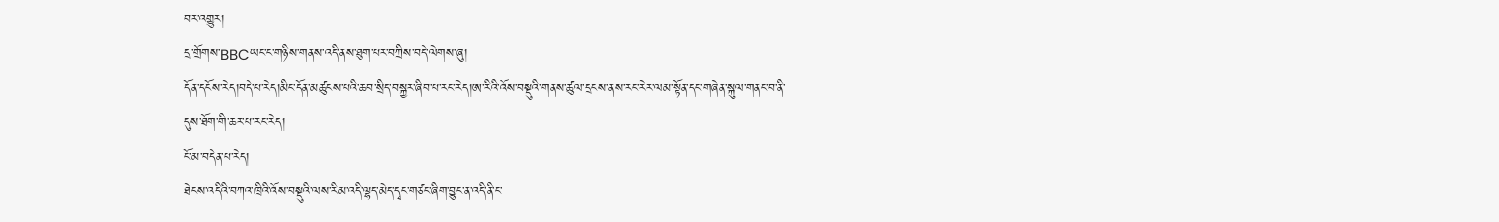བར་འགྱུར།
དྲ་གྲོགས་BBCཡང་ང་གཉིས་གནས་འདི་ནས་ཐུག་པར་བཀྲིས་བདེ་ལེགས་ཞུ།
དོན་དངོས་རེད།བདེ་པ་རེད།མིང་དོན་མཚུངས་པའི་ཆབ་སྲིད་བསྐྱར་ཞིབ་པ་རང་རེད།ཨ་རིའི་འོས་བསྡུའི་གནས་ཚུལ་དྲངས་ནས་རང་རེར་ལམ་སྟོན་དང་གཞེན་སྐུལ་གནང་བ་ནི་དུས་ཐོག་གི་ཆར་པ་རང་རེད།
ངོ་མ་བདེན་པ་རེད།
ཐེངས་འདིའི་བཀའ་ཁྲིའི་འོས་བསྡུའི་ལས་རིམ་འདི་ལྷད་མེད་དྭང་གཙང་ཞིག་བྱུང་ན་འདི་ནི་ང་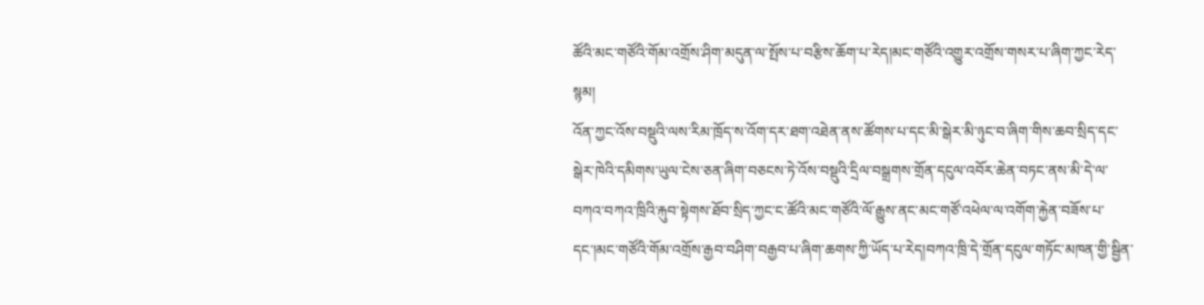ཚོའི་མང་གཙོའི་གོམ་འགྲོས་ཤིག་མདུན་ལ་སྤོས་པ་བརྩིས་ཆོག་པ་རེད།མང་གཙོའི་འགྱུར་འགྲོས་གསར་པ་ཞིག་ཀྱང་རེད་སྙམ།
འོན་ཀྱང་འོས་བསྡུའི་ལས་རིམ་ཁྲོད་ས་འོག་དར་ཐག་འཐེན་ནས་ཚོགས་པ་དང་མི་སྒེར་མི་ཉུང་བ་ཞིག་གིས་ཆབ་སྲིད་དང་སྒེར་ཁེའི་དམིགས་ཡུལ་ངེས་ཅན་ཞིག་བཅངས་ཏེ་འོས་བསྡུའི་དྲིལ་བསྒྲགས་གྲོན་དངུལ་འབོར་ཆེན་བཏང་ནས་མི་དེ་ལ་བཀའ་བཀའ་ཁྲིའི་རྐུབ་སྟེགས་ཐོབ་སྲིད་ཀྱང་ང་ཚོའི་མང་གཙོའི་ལོ་རྒྱུས་ནང་མང་གཙོ་འཕེལ་ལ་འགོག་རྐྱེན་བཟོས་པ་དང་།མང་གཙོའི་གོམ་འགྲོས་རྒྱབ་བཤིག་བརྒྱབ་པ་ཞིག་ཆགས་ཀྱི་ཡོད་པ་རེད།བཀའ་ཁྲི་དེ་གྲོན་དངུལ་གཏོང་མཁན་གྱི་སྦྱིན་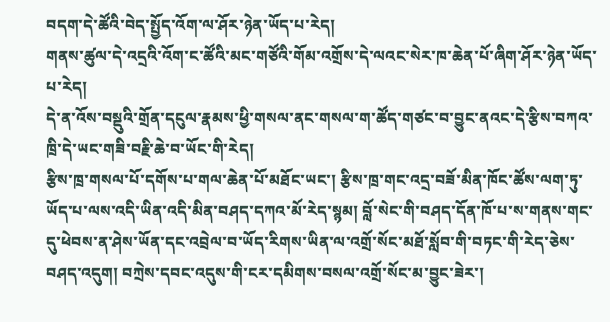བདག་དེ་ཚོའི་བེད་སྤྱོད་འོག་ལ་ཤོར་ཉེན་ཡོད་པ་རེད།
གནས་ཚུལ་དེ་འདྲའི་འོག་ང་ཚོའི་མང་གཙོའི་གོམ་འགྲོས་དེ་ལའང་སེར་ཁ་ཆེན་པོ་ཞིག་ཤོར་ཉེན་ཡོད་པ་རེད།
དེ་ན་འོས་བསྡུའི་གྲོན་དངུལ་རྣམས་ཕྱི་གསལ་ནང་གསལ་ག་ཚོད་གཙང་བ་བྱུང་ནའང་དེ་རྩིས་བཀའ་ཁྲི་དེ་ཡང་གཟི་བརྗི་ཆེ་བ་ཡོང་གི་རེད།
རྩིས་ཁྲ་གསལ་པོ་དགོས་པ་གལ་ཆེན་པོ་མཐོང་ཡང་། རྩིས་ཁྲ་གང་འདྲ་བཟོ་མིན་ཁོང་ཚོས་ལག་ཏུ་ཡོད་པ་ལས་འདི་ཡིན་འདི་མིན་བཤད་དཀའ་མོ་རེད་སྙམ། བློ་སེང་གི་བཤད་དོན་ཁོ་པ་ས་གནས་གང་དུ་ཕེབས་ན་ཤེས་ཡོན་དང་འབྲེལ་བ་ཡོད་རིགས་ཡིན་ལ་འགྲོ་སོང་མཐོ་སློབ་གི་བཏང་གི་རེད་ཅེས་བཤད་འདུག། བཀྲེས་དབང་འདུས་གི་ངར་དམིགས་བསལ་འགྲོ་སོང་མ་བྱུང་ཟེར་།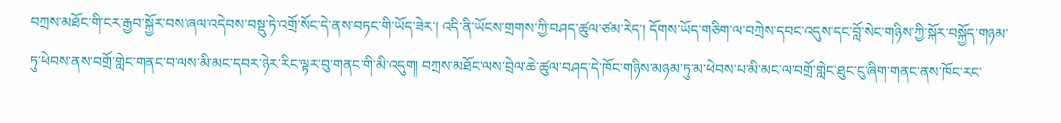བཀྲས་མཐོང་གི་ངར་རྒྱབ་སྐྱོར་བས་ཞལ་འདེབས་བསྡུ་ཏེ་འགྲོ་སོང་དེ་ནས་བཏང་གི་ཡོད་ཟེར་། འདི་ནི་ཡོངས་གྲགས་ཀྱི་བཤད་ཚུལ་ཙམ་རེད་། དོགས་ཡོད་གཅིག་ལ་བཀྲེས་དབང་འདུས་དང་བློ་སེང་གཉིས་ཀྱི་སྐོར་བསྐྱོད་གཉམ་ཏུ་ཕེབས་ནས་བགྲོ་གླེང་གནང་བ་ལས་མི་མང་དབར་ཉེར་རིང་ལྟར་བུ་གནང་གི་མི་འདུག། བཀྲས་མཐོང་ལས་བྲེལ་ཆེ་ཚུལ་བཤད་དེ་ཁོང་གཉིས་མཉམ་ཏུ་མ་ཕེབས་པ་མི་མང་ལ་བགྲོ་གླེང་ཐུང་ངུ་ཞིག་གནང་ནས་ཁོང་རང་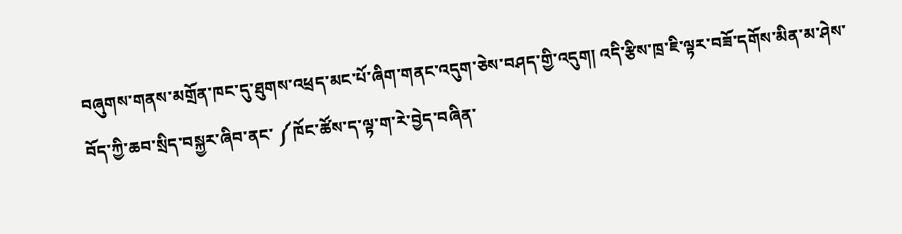བཞུགས་གནས་མགྲོན་ཁང་དུ་ཐུགས་འཕྲད་མང་པོ་ཞིག་གནང་འདུག་ཅེས་བཤད་གྱི་འདུག། འདི་རྩིས་ཁྲ་ཇི་ལྟར་བཟོ་དགོས་མིན་མ་ཤེས་
བོད་ཀྱི་ཆབ་སྲིད་བསྐྱར་ཞིབ་ནང་ ༼ཁོང་ཚོས་ད་ལྟ་ག་རེ་བྱེད་བཞིན་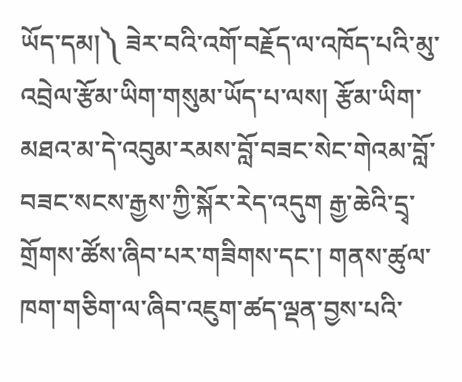ཡོད་དམ།༽ ཟེར་བའི་འགོ་བརྗོད་ལ་འཁོད་པའི་མུ་འབྲེལ་རྩོམ་ཡིག་གསུམ་ཡོད་པ་ལས། རྩོམ་ཡིག་མཐའ་མ་དེ་འབུམ་རམས་བློ་བཟང་སེང་གེའམ་བློ་བཟང་སངས་རྒྱས་ཀྱི་སྐོར་རེད་འདུག རྒྱ་ཆེའི་དྲྭ་གྲོགས་ཚོས་ཞིབ་པར་གཟིགས་དང་། གནས་ཚུལ་ཁག་གཅིག་ལ་ཞིབ་འཇུག་ཚད་ལྡན་བྱས་པའི་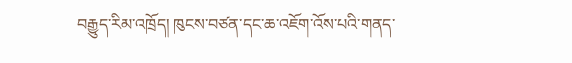བརྒྱུད་རིམ་འཁྲོད། ཁུངས་བཙན་དང་ཆ་འཇོག་འོས་པའི་གནད་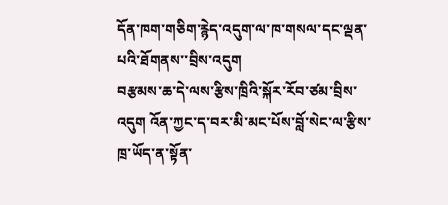དོན་ཁག་གཅིག་རྙེད་འདུག་ལ་ཁ་གསལ་དང་ལྡན་པའི་ཐོགནས་་བྲིས་འདུག
བརྩམས་ཆ་དེ་ལས་རྩིས་ཁྲིའི་སྐོར་རོབ་ཙམ་བྲིས་འདུག འོན་ཀྱང་ད་བར་མི་མང་པོས་བློ་སེང་ལ་རྩིས་ཁྲ་ཡོད་ན་སྟོན་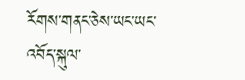རོགས་གནང་ཅེས་ཡང་ཡང་འབོད་སྐུལ་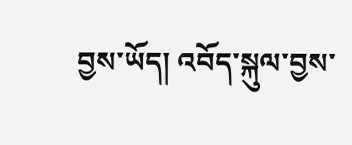བྱས་ཡོད། འབོད་སྐུལ་བྱས་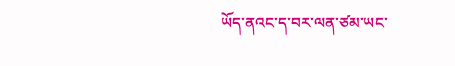ཡོད་ནའང་ད་བར་ལན་ཙམ་ཡང་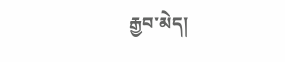རྒྱབ་མེད།